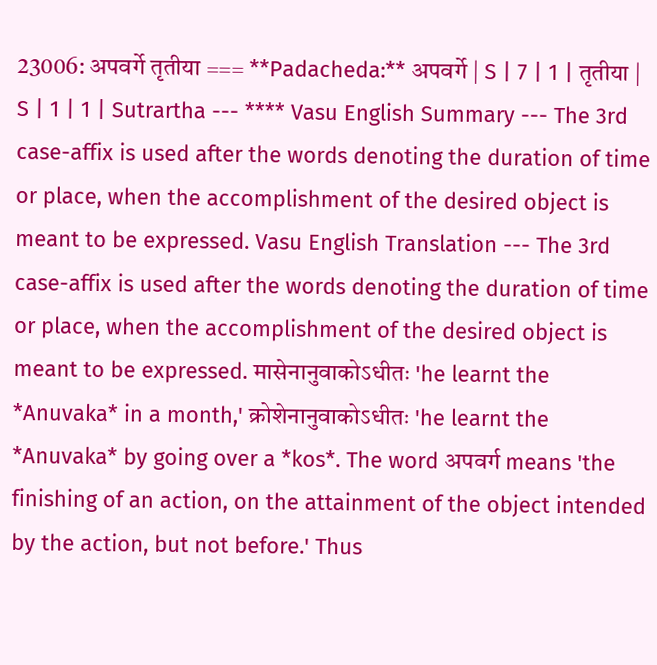23006: अपवर्गे तृतीया === **Padacheda:** अपवर्गे | S | 7 | 1 | तृतीया | S | 1 | 1 | Sutrartha --- **** Vasu English Summary --- The 3rd case-affix is used after the words denoting the duration of time or place, when the accomplishment of the desired object is meant to be expressed. Vasu English Translation --- The 3rd case-affix is used after the words denoting the duration of time or place, when the accomplishment of the desired object is meant to be expressed. मासेनानुवाकोऽधीतः 'he learnt the *Anuvaka* in a month,' क्रोशेनानुवाकोऽधीतः 'he learnt the *Anuvaka* by going over a *kos*. The word अपवर्ग means 'the finishing of an action, on the attainment of the object intended by the action, but not before.' Thus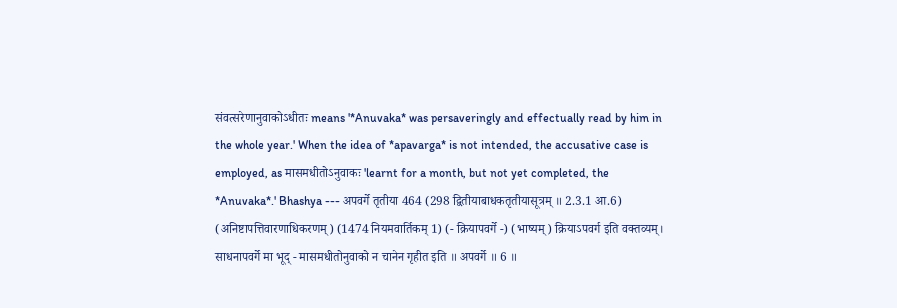संवत्सरेणानुवाकोऽधीतः means '*Anuvaka* was persaveringly and effectually read by him in the whole year.' When the idea of *apavarga* is not intended, the accusative case is employed, as मासमधीतोऽनुवाकः 'learnt for a month, but not yet completed, the *Anuvaka*.' Bhashya --- अपवर्गे तृतीया 464 (298 द्वितीयाबाधकतृतीयासूत्रम् ॥ 2.3.1 आ.6) (अनिष्टापत्तिवारणाधिकरणम्) (1474 नियमवार्तिकम् 1) (- क्रियापवर्गे -) (भाष्यम्) क्रियाऽपवर्ग इति वक्तव्यम्। साधनापवर्गे मा भूद् - मासमधीतोनुवाको न चानेन गृहीत इति ॥ अपवर्गे ॥ 6 ॥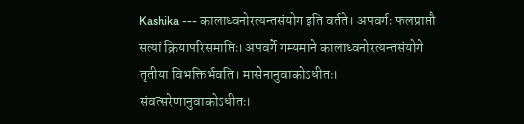Kashika --- कालाध्वनोरत्यन्तसंयोग इति वर्तते। अपवर्गः फलप्राप्तौ सत्यां क्रियापरिसमाप्तिः। अपवर्गे गम्यमाने कालाध्वनोरत्यन्तसंयोगे तृतीया विभक्तिर्भवति। मासेनानुवाकोऽधीतः। संवत्सरेणानुवाकोऽधीतः।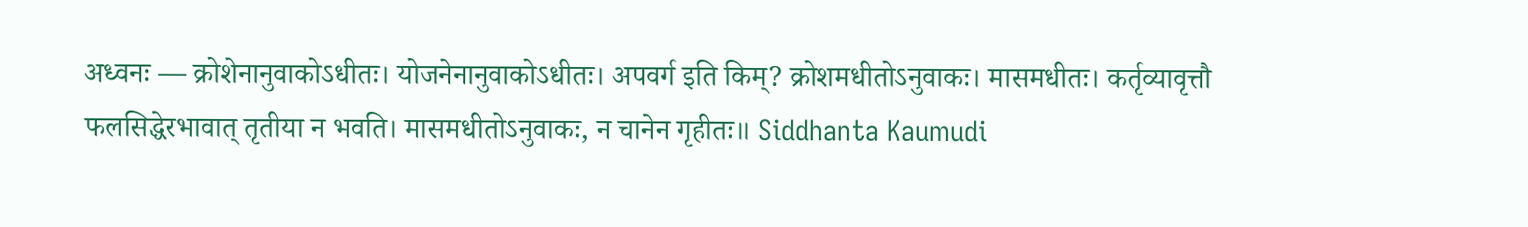अध्वनः — क्रोशेनानुवाकोऽधीतः। योजनेनानुवाकोऽधीतः। अपवर्ग इति किम्? क्रोशमधीतोऽनुवाकः। मासमधीतः। कर्तृव्यावृत्तौ फलसिद्धेरभावात् तृतीया न भवति। मासमधीतोऽनुवाकः, न चानेन गृहीतः॥ Siddhanta Kaumudi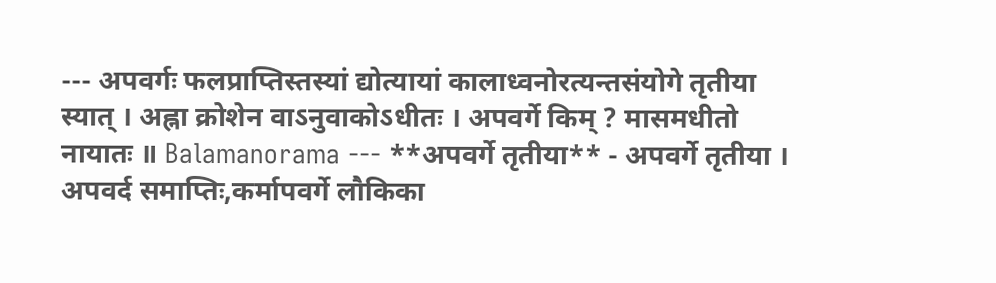--- अपवर्गः फलप्राप्तिस्तस्यां द्योत्यायां कालाध्वनोरत्यन्तसंयोगे तृतीया स्यात् । अह्ना क्रोशेन वाऽनुवाकोऽधीतः । अपवर्गे किम् ? मासमधीतो नायातः ॥ Balamanorama --- **अपवर्गे तृतीया** - अपवर्गे तृतीया । अपवर्द समाप्तिः,कर्मापवर्गे लौकिका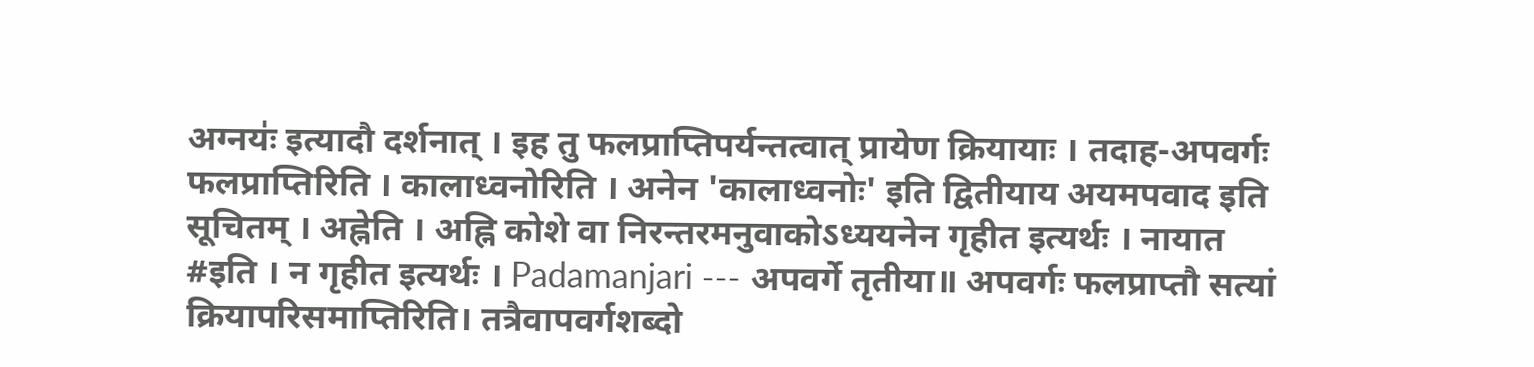अग्नयः॑ इत्यादौ दर्शनात् । इह तु फलप्राप्तिपर्यन्तत्वात् प्रायेण क्रियायाः । तदाह-अपवर्गः फलप्राप्तिरिति । कालाध्वनोरिति । अनेन 'कालाध्वनोः' इति द्वितीयाय अयमपवाद इति सूचितम् । अह्नेति । अह्नि कोशे वा निरन्तरमनुवाकोऽध्ययनेन गृहीत इत्यर्थः । नायात #इति । न गृहीत इत्यर्थः । Padamanjari --- अपवर्गे तृतीया॥ अपवर्गः फलप्राप्तौ सत्यां क्रियापरिसमाप्तिरिति। तत्रैवापवर्गशब्दो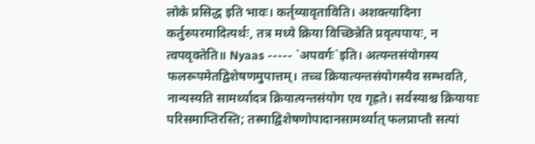लोके प्रसिद्ध इति भावः। कर्तृव्यावृताविति। अशक्त्यादिना कर्तुरुपरमादित्यर्थः, तत्र मध्ये क्रिया विच्छिन्नेति प्रवृत्यपायः, न त्वपवृक्तेति॥ Nyaas ----- `अपवर्गः`इति। अत्यन्तसंयोगस्य फलरूपमेतद्विशेषणमुपात्तम्। तच्च क्रियात्यन्तसंयोगस्यैव सम्भवति, नान्यस्यति सामर्थ्यादत्र क्रियात्यन्तसंयोग एव गृह्रते। सर्वस्याश्च क्रियायाः परिसमाप्तिरस्ति; तस्माद्विशेषणोपादानसामर्थ्यात् फलप्राप्तौ सत्यां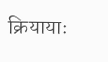क्रियायाः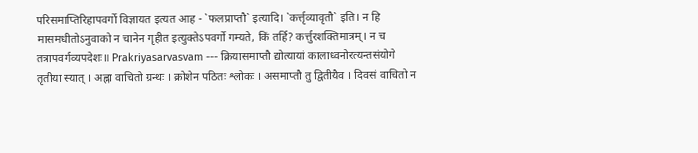परिसमाप्तिरिहापवर्गो विज्ञायत इत्यत आह - `फलप्राप्तौ` इत्यादि। `कर्त्तृव्यावृतौ` इति। न हि मासमधीतोऽनुवाको न चानेन गृहीत इत्युक्तेऽपवर्गो गम्यते, किं तर्हि? कर्त्तुरशक्तिमात्रम्। न च तत्रापवर्गव्यपदेशः॥ Prakriyasarvasvam --- क्रियासमाप्तौ द्योत्यायां कालाध्वनोरत्यन्तसंयोगे तृतीया स्यात् । अह्ना वाचितो ग्रन्थः । क्रोशेन पठितः श्लोकः । असमाप्तौ तु द्वितीयैव । दिवसं वाचितो न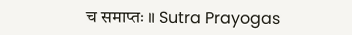च समाप्तः ॥ Sutra Prayogas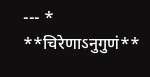--- * **चिरेणाऽनुगुणं**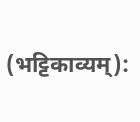(भट्टिकाव्यम्):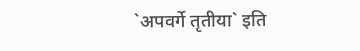`अपवर्गे तृतीया` इति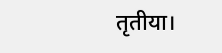तृतीया।